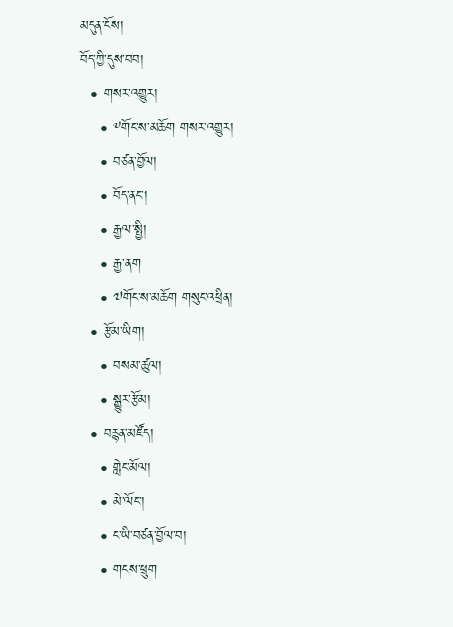མདུན་ངོས།
བོད་ཀྱི་དུས་བབ།
  • གསར་འགྱུར།
    • ༸གོང་ས་མཆོག གསར་འགྱུར།
    • བཙན་བྱོལ།
    • བོད་ནང་།
    • རྒྱལ་སྤྱི།
    • རྒྱ་ནག
    • ༧གོང་ས་མཆོག གསུང་འཕྲིན།
  • རྩོམ་ཡིག།
    • བསམ་ཚུལ།
    • སྒྱུར་རྩོམ།
  • བརྙན་མཛོད།
    • གླེང་མོལ།
    • མེ་ལོང་།
    • ང་ཡི་བཙན་བྱོལ་བ།
    • གངས་ཕྲུག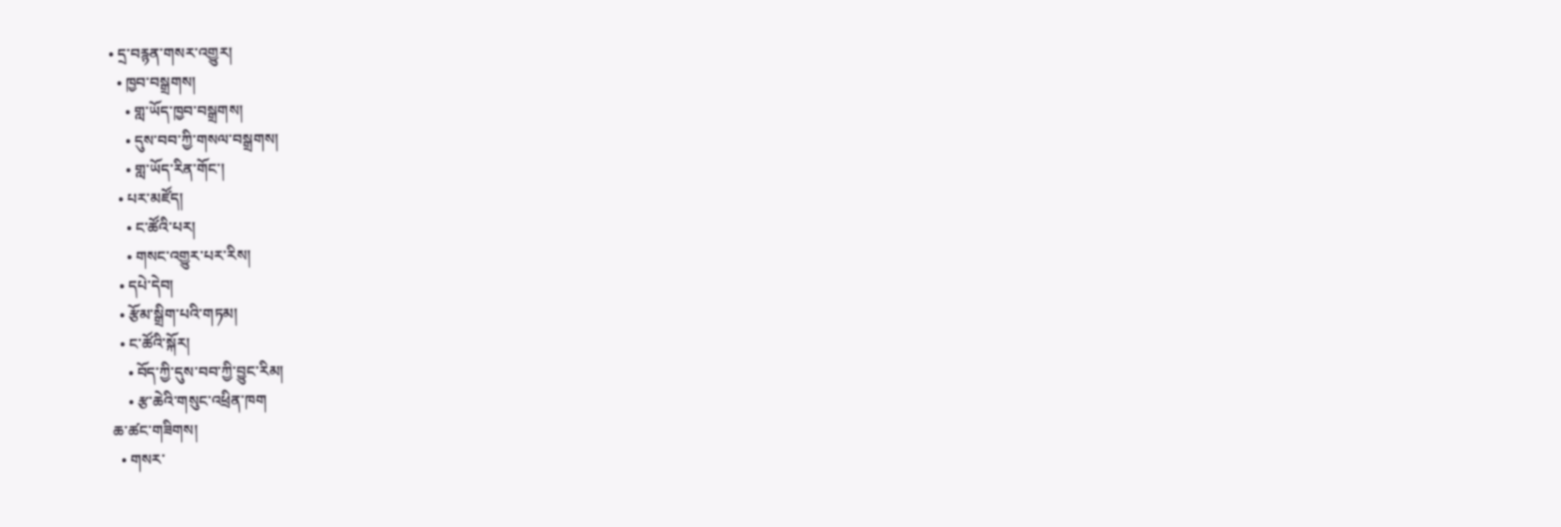• དྲ་བརྙན་གསར་འགྱུར།
  • ཁྱབ་བསྒྲགས།
    • གླ་ཡོད་ཁྱབ་བསྒྲགས།
    • དུས་བབ་ཀྱི་གསལ་བསྒྲགས།
    • གླ་ཡོད་རིན་གོང་།
  • པར་མཛོད།
    • ང་ཚོའི་པར།
    • གསང་འགྱུར་པར་རིས།
  • དཔེ་དེབ།
  • རྩོམ་སྒྲིག་པའི་གཏམ།
  • ང་ཚོའི་སྐོར།
    • བོད་ཀྱི་དུས་བབ་ཀྱི་བྱུང་རིམ།
    • རྩ་ཆེའི་གསུང་འཕྲིན་ཁག
ཆ་ཚང་གཟིགས།
  • གསར་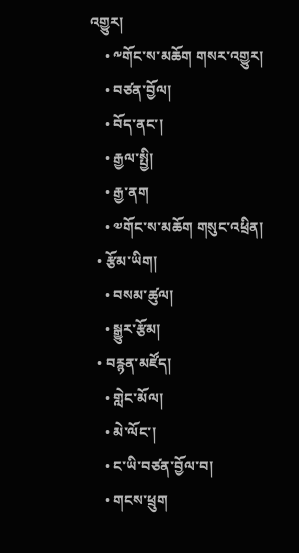འགྱུར།
    • ༸གོང་ས་མཆོག གསར་འགྱུར།
    • བཙན་བྱོལ།
    • བོད་ནང་།
    • རྒྱལ་སྤྱི།
    • རྒྱ་ནག
    • ༧གོང་ས་མཆོག གསུང་འཕྲིན།
  • རྩོམ་ཡིག།
    • བསམ་ཚུལ།
    • སྒྱུར་རྩོམ།
  • བརྙན་མཛོད།
    • གླེང་མོལ།
    • མེ་ལོང་།
    • ང་ཡི་བཙན་བྱོལ་བ།
    • གངས་ཕྲུག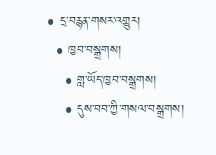• དྲ་བརྙན་གསར་འགྱུར།
  • ཁྱབ་བསྒྲགས།
    • གླ་ཡོད་ཁྱབ་བསྒྲགས།
    • དུས་བབ་ཀྱི་གསལ་བསྒྲགས།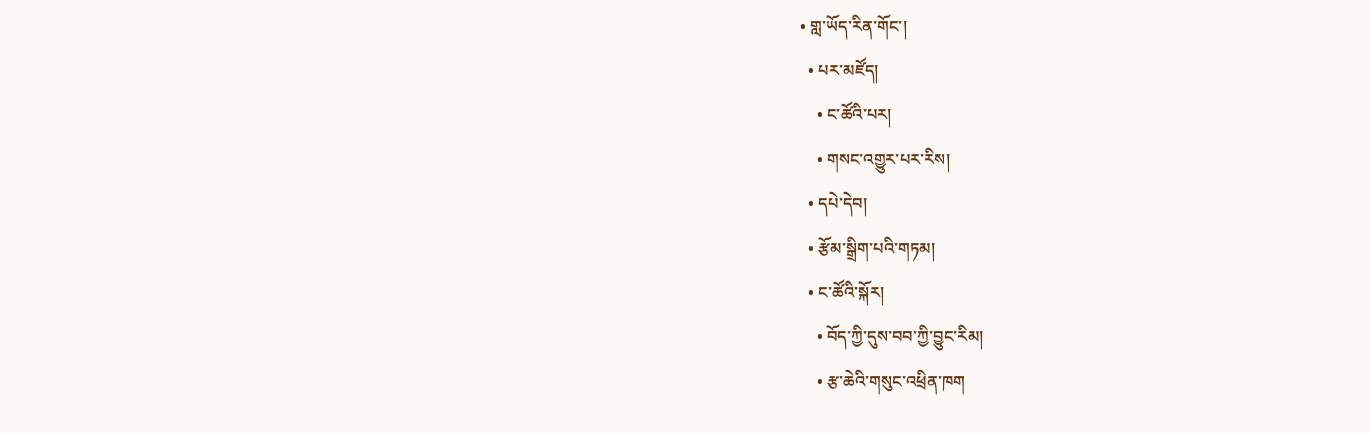• གླ་ཡོད་རིན་གོང་།
  • པར་མཛོད།
    • ང་ཚོའི་པར།
    • གསང་འགྱུར་པར་རིས།
  • དཔེ་དེབ།
  • རྩོམ་སྒྲིག་པའི་གཏམ།
  • ང་ཚོའི་སྐོར།
    • བོད་ཀྱི་དུས་བབ་ཀྱི་བྱུང་རིམ།
    • རྩ་ཆེའི་གསུང་འཕྲིན་ཁག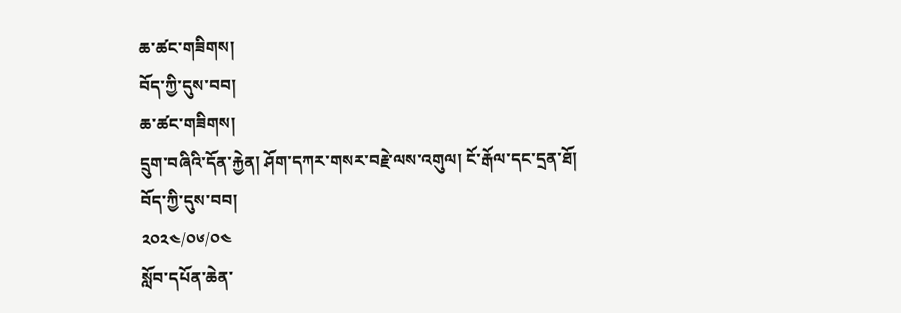ཆ་ཚང་གཟིགས།
བོད་ཀྱི་དུས་བབ།
ཆ་ཚང་གཟིགས།
དྲུག་བཞིའི་དོན་རྐྱེན། ཤོག་དཀར་གསར་བརྗེ་ལས་འགུལ། ངོ་རྒོལ་དང་དྲན་ཐོ།
བོད་ཀྱི་དུས་བབ།
༢༠༢༤/༠༦/༠༤
སློབ་དཔོན་ཆེན་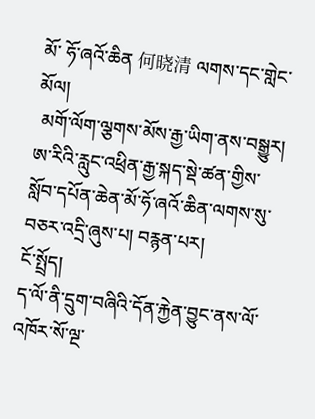མོ་ ཧོ་ཞའོ་ཆིན 何晓清 ལགས་དང་གླེང་མོལ།
 མགོ་ལོག་ལྕགས་མོས་རྒྱ་ཡིག་ནས་བསྒྱུར།
ཨ་རིའི་རླུང་འཕྲིན་རྒྱ་སྐད་སྡེ་ཚན་གྱིས་སློབ་དཔོན་ཆེན་མོ་ཧོ་ཞའོ་ཆིན་ལགས་སུ་བཅར་འདྲི་ཞུས་པ། བརྙན་པར།
ངོ་སྤྲོད།
ད་ལོ་ནི་དྲུག་བཞིའི་དོན་རྐྱེན་བྱུང་ནས་ལོ་འཁོར་སོ་ལྔ་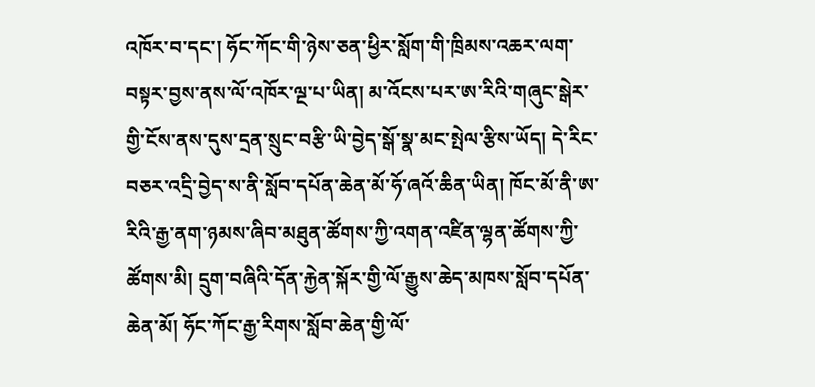འཁོར་བ་དང་། ཧོང་ཀོང་གི་ཉེས་ཅན་ཕྱིར་སློག་གི་ཁྲིམས་འཆར་ལག་བསྟར་བྱས་ནས་ལོ་འཁོར་ལྔ་པ་ཡིན། མ་འོངས་པར་ཨ་རིའི་གཞུང་སྒེར་གྱི་ངོས་ནས་དུས་དྲན་སྲུང་བརྩི་ཡི་བྱེད་སྒོ་སྣ་མང་སྤེལ་རྩིས་ཡོད། དེ་རིང་བཅར་འདྲི་བྱེད་ས་ནི་སློབ་དཔོན་ཆེན་མོ་ཧོ་ཞའོ་ཆིན་ཡིན། ཁོང་མོ་ནི་ཨ་རིའི་རྒྱ་ནག་ཉམས་ཞིབ་མཐུན་ཚོགས་ཀྱི་འགན་འཛིན་ལྷན་ཚོགས་ཀྱི་ཚོགས་མི། དྲུག་བཞིའི་དོན་རྐྱེན་སྐོར་གྱི་ལོ་རྒྱུས་ཆེད་མཁས་སློབ་དཔོན་ཆེན་མོ། ཧོང་ཀོང་རྒྱ་རིགས་སློབ་ཆེན་གྱི་ལོ་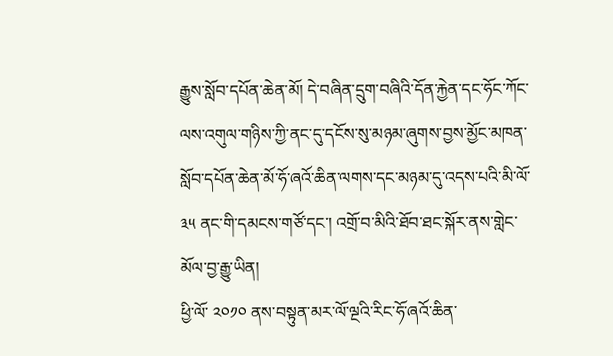རྒྱུས་སློབ་དཔོན་ཆེན་མོ། དེ་བཞིན་དྲུག་བཞིའི་དོན་རྐྱེན་དང་ཧོང་ཀོང་ལས་འགུལ་གཉིས་ཀྱི་ནང་དུ་དངོས་སུ་མཉམ་ཞུགས་བྱས་མྱོང་མཁན་སློབ་དཔོན་ཆེན་མོ་ཧོ་ཞའོ་ཆིན་ལགས་དང་མཉམ་དུ་འདས་པའི་མི་ལོ་ ༣༥ ནང་གི་དམངས་གཙོ་དང་། འགྲོ་བ་མིའི་ཐོབ་ཐང་སྐོར་ནས་གླེང་མོལ་བྱ་རྒྱུ་ཡིན།
ཕྱི་ལོ་ ༢༠༡༠ ནས་བསྟུན་མར་ལོ་ལྔའི་རིང་ཧོ་ཞའོ་ཆིན་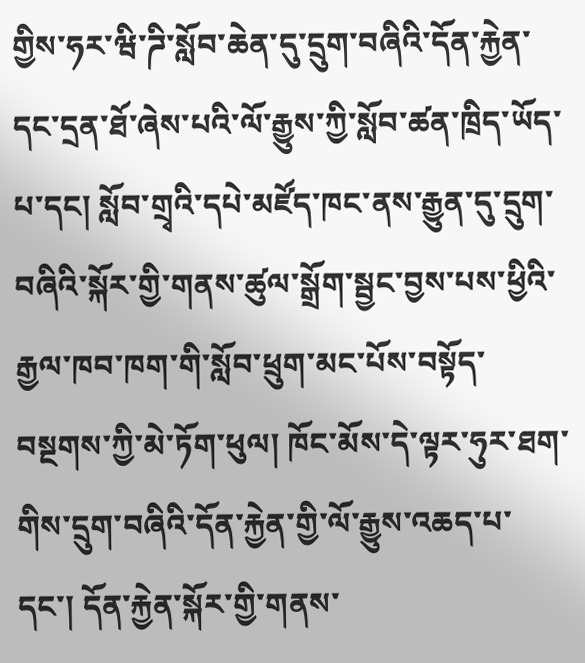གྱིས་ཧར་ཝི་ཌི་སློབ་ཆེན་དུ་དྲུག་བཞིའི་དོན་རྐྱེན་དང་དྲན་ཐོ་ཞེས་པའི་ལོ་རྒྱུས་ཀྱི་སློབ་ཚན་ཁྲིད་ཡོད་པ་དང། སློབ་གྲྭའི་དཔེ་མཛོད་ཁང་ནས་རྒྱུན་དུ་དྲུག་བཞིའི་སྐོར་གྱི་གནས་ཚུལ་སྒྲོག་སྦྱང་བྱས་པས་ཕྱིའི་རྒྱལ་ཁབ་ཁག་གི་སློབ་ཕྲུག་མང་པོས་བསྟོད་བསྔགས་ཀྱི་མེ་ཏོག་ཕུལ། ཁོང་མོས་དེ་ལྟར་ཧུར་ཐག་གིས་དྲུག་བཞིའི་དོན་རྐྱེན་གྱི་ལོ་རྒྱུས་འཆད་པ་དང་། དོན་རྐྱེན་སྐོར་གྱི་གནས་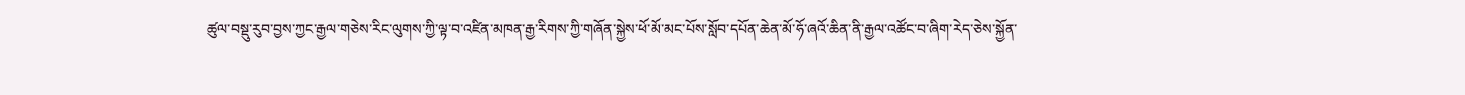ཚུལ་བསྡུ་རུབ་བྱས་ཀྱང་རྒྱལ་གཅེས་རིང་ལུགས་ཀྱི་ལྟ་བ་འཛིན་མཁན་རྒྱ་རིགས་ཀྱི་གཞོན་སྐྱེས་ཕོ་མོ་མང་པོས་སློབ་དཔོན་ཆེན་མོ་ཧོ་ཞའོ་ཆིན་ནི་རྒྱལ་འཚོང་བ་ཞིག་རེད་ཅེས་སྐྱོན་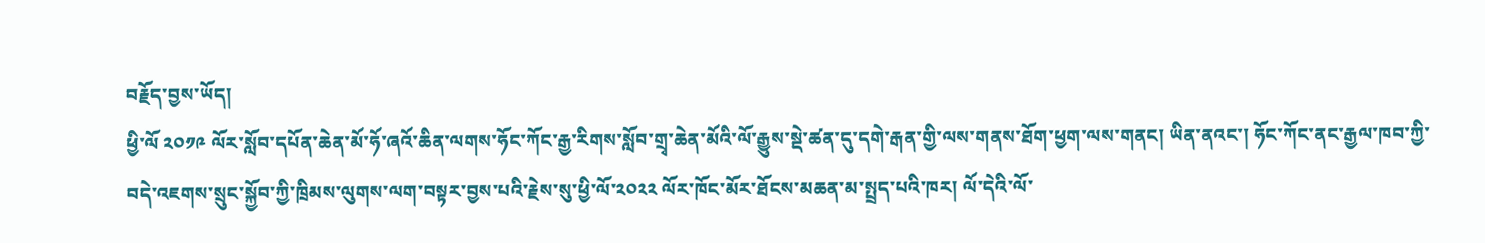བརྗོད་བྱས་ཡོད།
ཕྱི་ལོ ༢༠༡༩ ལོར་སློབ་དཔོན་ཆེན་མོ་ཧོ་ཞའོ་ཆིན་ལགས་ཧོང་ཀོང་རྒྱ་རིགས་སློབ་གྲྭ་ཆེན་མོའི་ལོ་རྒྱུས་སྡེ་ཚན་དུ་དགེ་རྒན་གྱི་ལས་གནས་ཐོག་ཕྱག་ལས་གནང། ཡིན་ནའང་། ཧོང་ཀོང་ནང་རྒྱལ་ཁབ་ཀྱི་བདེ་འཇགས་སྲུང་སྐྱོབ་ཀྱི་ཁྲིམས་ལུགས་ལག་བསྟར་བྱས་པའི་རྗེས་སུ་ཕྱི་ལོ་༢༠༢༢ ལོར་ཁོང་མོར་ཐོངས་མཆན་མ་སྤྲད་པའི་ཁར། ལོ་དེའི་ལོ་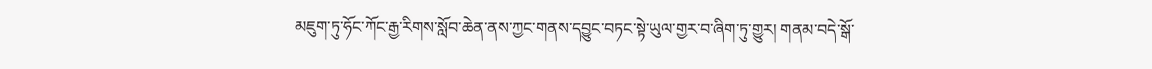མཇུག་ཏུ་ཧོང་ཀོང་རྒྱ་རིགས་སློབ་ཆེན་ནས་ཀྱང་གནས་དབྱུང་བཏང་སྟེ་ཡུལ་གྱར་བ་ཞིག་ཏུ་གྱུར། གནམ་བདེ་སྒོ་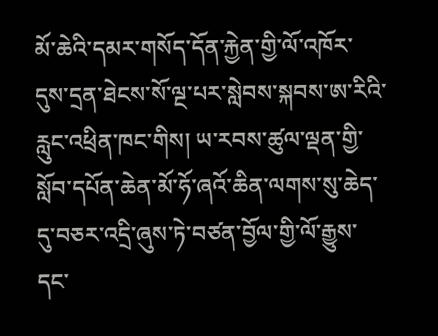མོ་ཆེའི་དམར་གསོད་དོན་རྐྱེན་གྱི་ལོ་འཁོར་དུས་དྲན་ཐེངས་སོ་ལྔ་པར་སླེབས་སྐབས་ཨ་རིའི་རླུང་འཕྲིན་ཁང་གིས། ཡ་རབས་ཚུལ་ལྡན་གྱི་སློབ་དཔོན་ཆེན་མོ་ཧོ་ཞའོ་ཆིན་ལགས་སུ་ཆེད་དུ་བཅར་འདྲི་ཞུས་ཏེ་བཙན་བྱོལ་གྱི་ལོ་རྒྱུས་དང་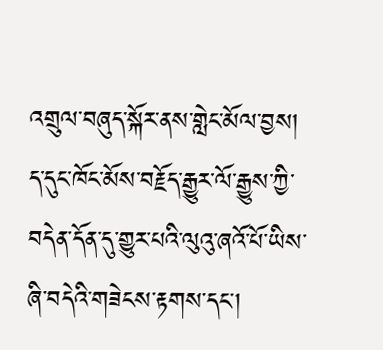འགྲུལ་བཞུད་སྐོར་ནས་གླེང་མོལ་བྱས།
ད་དུང་ཁོང་མོས་བརྗོད་རྒྱུར་ལོ་རྒྱུས་ཀྱི་བདེན་དོན་དུ་གྱུར་པའི་ལུའུ་ཞའོ་པོ་ཡིས་ཞི་བདེའི་གཟེངས་རྟགས་དང་།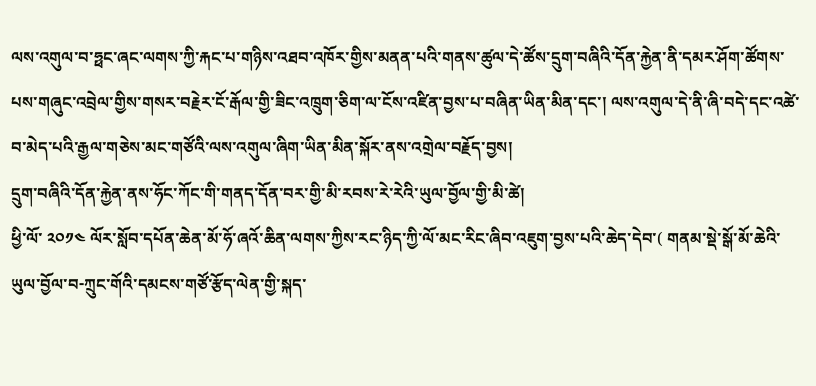ལས་འགུལ་བ་ཧྥང་ཞང་ལགས་ཀྱི་རྐང་པ་གཉིས་འཐབ་འཁོར་གྱིས་མནན་པའི་གནས་ཚུལ་དེ་ཚོས་དྲུག་བཞིའི་དོན་རྐྱེན་ནི་དམར་ཤོག་ཚོགས་པས་གཞུང་འབྲེལ་གྱིས་གསར་བརྗེར་ངོ་རྒོལ་གྱི་ཟིང་འཁྲུག་ཅིག་ལ་ངོས་འཛིན་བྱས་པ་བཞིན་ཡིན་མིན་དང་། ལས་འགུལ་དེ་ནི་ཞི་བདེ་དང་འཚེ་བ་མེད་པའི་རྒྱལ་གཅེས་མང་གཙོའི་ལས་འགུལ་ཞིག་ཡིན་མིན་སྐོར་ནས་འགྲེལ་བརྗོད་བྱས།
དྲུག་བཞིའི་དོན་རྐྱེན་ནས་ཧོང་ཀོང་གི་གནད་དོན་བར་གྱི་མི་རབས་རེ་རེའི་ཡུལ་བྱོལ་གྱི་མི་ཚེ།
ཕྱི་ལོ་ ༢༠༡༤ ལོར་སློབ་དཔོན་ཆེན་མོ་ཧོ་ཞའོ་ཆིན་ལགས་ཀྱིས་རང་ཉིད་ཀྱི་ལོ་མང་རིང་ཞིབ་འཇུག་བྱས་པའི་ཆེད་དེབ་( གནམ་སྡེ་སྒོ་མོ་ཆེའི་ཡུལ་བྱོལ་བ-ཀྲུང་གོའི་དམངས་གཙོ་རྩོད་ལེན་གྱི་སྐད་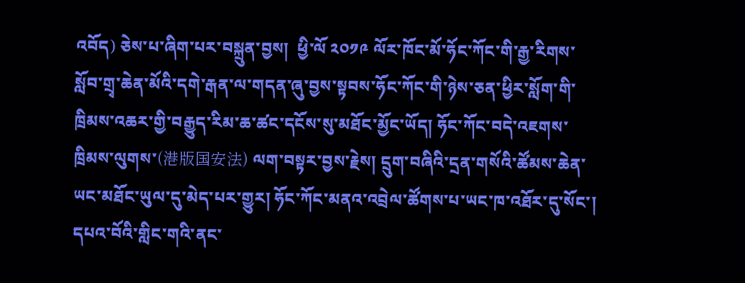འབོད) ཅེས་པ་ཞིག་པར་བསྐྲུན་བྱས།  ཕྱི་ལོ ༢༠༡༩ ལོར་ཁོང་མོ་ཧོང་ཀོང་གི་རྒྱ་རིགས་སློབ་གྲྭ་ཆེན་མོའི་དགེ་རྒན་ལ་གདན་ཞུ་བྱས་སྟབས་ཧོང་ཀོང་གི་ཉེས་ཅན་ཕྱིར་སློག་གི་ཁྲིམས་འཆར་གྱི་བརྒྱུད་རིམ་ཆ་ཚང་དངོས་སུ་མཐོང་མྱོང་ཡོད། ཧོང་ཀོང་བདེ་འཇགས་ཁྲིམས་ལུགས་(港版国安法) ལག་བསྟར་བྱས་རྗེས། དྲུག་བཞིའི་དྲན་གསོའི་ཚོམས་ཆེན་ཡང་མཐོང་ཡུལ་དུ་མེད་པར་གྱུར། ཧོང་ཀོང་མནའ་འབྲེལ་ཚོགས་པ་ཡང་ཁ་འཐོར་དུ་སོང་། དཔའ་བོའི་གླིང་གའི་ནང་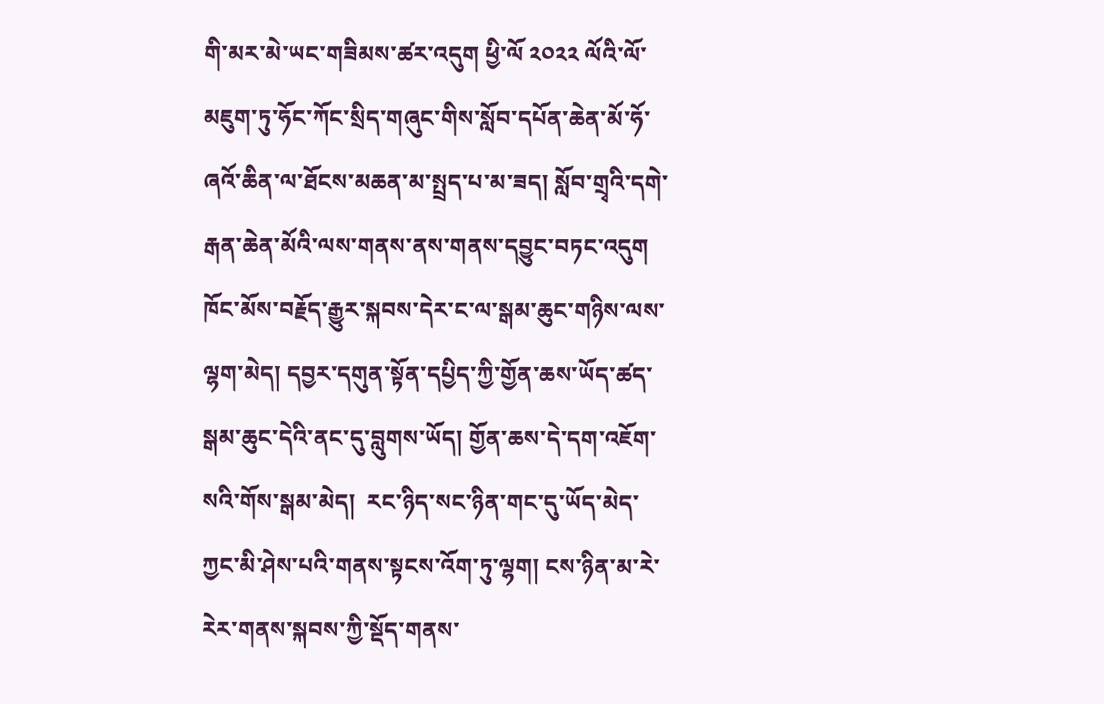གི་མར་མེ་ཡང་གཟིམས་ཚར་འདུག ཕྱི་ལོ ༢༠༢༢ ལོའི་ལོ་མཇུག་ཏུ་ཧོང་ཀོང་སྲིད་གཞུང་གིས་སློབ་དཔོན་ཆེན་མོ་ཧོ་ཞའོ་ཆིན་ལ་ཐོངས་མཆན་མ་སྤྲད་པ་མ་ཟད། སློབ་གྲྭའི་དགེ་རྒན་ཆེན་མོའི་ལས་གནས་ནས་གནས་དབྱུང་བཏང་འདུག
ཁོང་མོས་བརྗོད་རྒྱུར་སྐབས་དེར་ང་ལ་སྒམ་ཆུང་གཉིས་ལས་ལྷག་མེད། དབྱར་དགུན་སྟོན་དཔྱིད་ཀྱི་གྱོན་ཆས་ཡོད་ཚད་སྒམ་ཆུང་དེའི་ནང་དུ་བླུགས་ཡོད། གྱོན་ཆས་དེ་དག་འཇོག་སའི་གོས་སྒམ་མེད།  རང་ཉིད་སང་ཉིན་གང་དུ་ཡོད་མེད་ཀྱང་མི་ཤེས་པའི་གནས་སྟངས་འོག་ཏུ་ལྷག། ངས་ཉིན་མ་རེ་རེར་གནས་སྐབས་ཀྱི་སྡོད་གནས་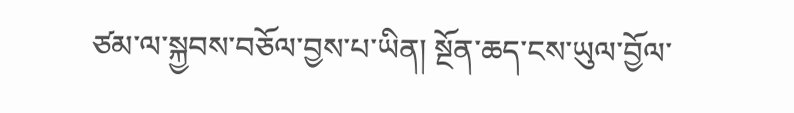ཙམ་ལ་སྐྱབས་བཅོལ་བྱས་པ་ཡིན། སྔོན་ཆད་ངས་ཡུལ་བྱོལ་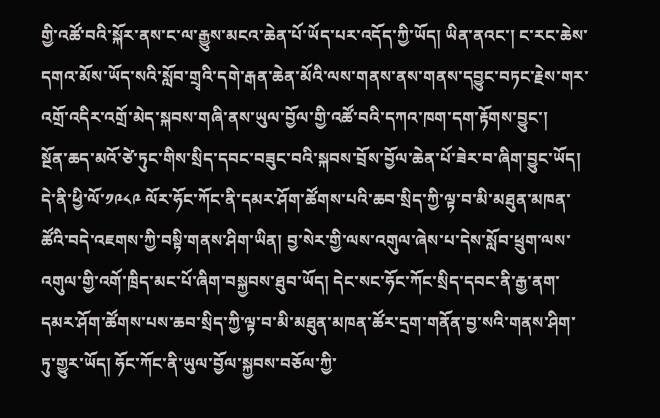གྱི་འཚོ་བའི་སྐོར་ནས་ང་ལ་རྒྱུས་མངའ་ཆེན་པོ་ཡོད་པར་འདོད་ཀྱི་ཡོད། ཡིན་ནའང་། ང་རང་ཆེས་དགའ་མོས་ཡོད་སའི་སློབ་གྲྭའི་དགེ་རྒན་ཆེན་མོའི་ལས་གནས་ནས་གནས་དབྱུང་བཏང་རྗེས་གར་འགྲོ་འདིར་འགྲོ་མེད་སྐབས་གཞི་ནས་ཡུལ་བྱོལ་གྱི་འཚོ་བའི་དཀའ་ཁག་དག་རྟོགས་བྱུང་།
སྔོན་ཆད་མའོ་ཙེ་ཏུང་གིས་སྲིད་དབང་བཟུང་བའི་སྐབས་བྲོས་བྱོལ་ཆེན་པོ་ཟེར་བ་ཞིག་བྱུང་ཡོད། དེ་ནི་ཕྱི་ལོ་༡༩༨༩ ལོར་ཧོང་ཀོང་ནི་དམར་ཤོག་ཚོགས་པའི་ཆབ་སྲིད་ཀྱི་ལྟ་བ་མི་མཐུན་མཁན་ཚོའི་བདེ་འཇགས་ཀྱི་བསྟི་གནས་ཤིག་ཡིན། བྱ་སེར་གྱི་ལས་འགུལ་ཞེས་པ་དེས་སློབ་ཕྲུག་ལས་འགུལ་གྱི་འགོ་ཁྲིད་མང་པོ་ཞིག་བསྐྱབས་ཐུབ་ཡོད། དེང་སང་ཧོང་ཀོང་སྲིད་དབང་ནི་རྒྱ་ནག་དམར་ཤོག་ཚོགས་པས་ཆབ་སྲིད་ཀྱི་ལྟ་བ་མི་མཐུན་མཁན་ཚོར་དྲག་གནོན་བྱ་སའི་གནས་ཤིག་ཏུ་གྱུར་ཡོད། ཧོང་ཀོང་ནི་ཡུལ་བྱོལ་སྐྱབས་བཅོལ་ཀྱི་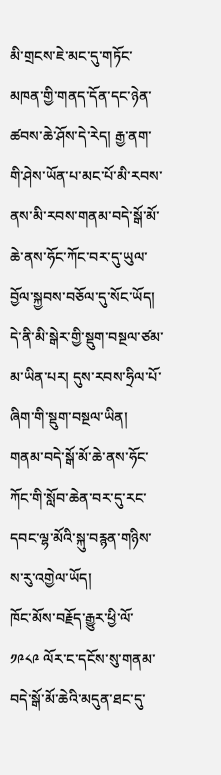མི་གྲངས་ཇེ་མང་དུ་གཏོང་མཁན་གྱི་གནད་དོན་དང་ཉེན་ཚབས་ཆེ་ཤོས་དེ་རེད། རྒྱ་ནག་གི་ཤེས་ཡོན་པ་མང་པོ་མི་རབས་ནས་མི་རབས་གནམ་བདེ་སྒོ་མོ་ཆེ་ནས་ཧོང་ཀོང་བར་དུ་ཡུལ་བྱོལ་སྐྱབས་བཅོལ་དུ་སོང་ཡོད། དེ་ནི་མི་སྒེར་གྱི་སྡུག་བསྔལ་ཙམ་མ་ཡིན་པར། དུས་རབས་ཧྲིལ་པོ་ཞིག་གི་སྡུག་བསྔལ་ཡིན།
གནམ་བདེ་སྒོ་མོ་ཆེ་ནས་ཧོང་ཀོང་གི་སློབ་ཆེན་བར་དུ་རང་དབང་ལྷ་མོའི་སྐུ་བརྙན་གཉིས་ས་རུ་འགྱེལ་ཡོད།
ཁོང་མོས་བརྗོད་རྒྱུར་ཕྱི་ལོ་ ༡༩༨༩ ལོར་ང་དངོས་སུ་གནམ་བདེ་སྒོ་མོ་ཆེའི་མདུན་ཐང་དུ་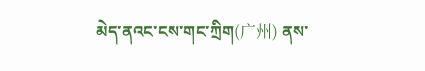མེད་ནའང་ངས་གང་ཀྲིག(广州) ནས་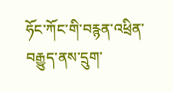ཧོང་ཀོང་གི་བརྙན་འཕྲིན་བརྒྱུད་ནས་དྲུག་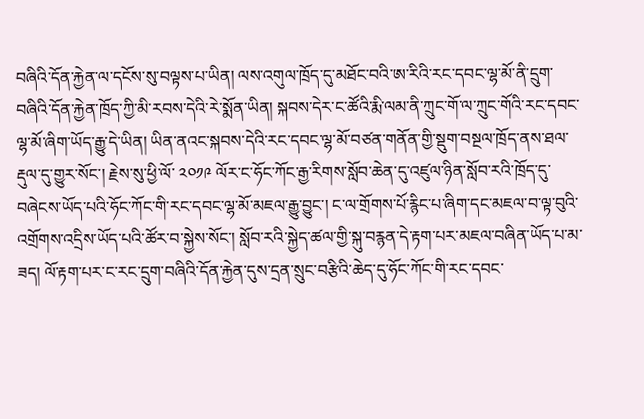བཞིའི་དོན་རྐྱེན་ལ་དངོས་སུ་བལྟས་པ་ཡིན། ལས་འགུལ་ཁྲོད་དུ་མཐོང་བའི་ཨ་རིའི་རང་དབང་ལྷ་མོ་ནི་དྲུག་བཞིའི་དོན་རྐྱེན་ཁྲོད་ཀྱི་མི་རབས་དེའི་རེ་སྨོན་ཡིན། སྐབས་དེར་ང་ཚོའི་རྨི་ལམ་ནི་ཀྲུང་གོ་ལ་ཀྲུང་གོའི་རང་དབང་ལྷ་མོ་ཞིག་ཡོད་རྒྱུ་དེ་ཡིན། ཡིན་ནའང་སྐབས་དེའི་རང་དབང་ལྷ་མོ་བཙན་གནོན་གྱི་སྡུག་བསྔལ་ཁྲོད་ནས་ཐལ་རྡུལ་དུ་གྱུར་སོང་། རྗེས་སུ་ཕྱི་ལོ་ ༢༠༡༩ ལོར་ང་ཧོང་ཀོང་རྒྱ་རིགས་སློབ་ཆེན་དུ་འཛུལ་ཉིན་སློབ་རའི་ཁྲོད་དུ་བཞེངས་ཡོད་པའི་ཧོང་ཀོང་གི་རང་དབང་ལྷ་མོ་མཇལ་རྒྱུ་བྱུང་། ང་ལ་གྲོགས་པོ་རྙིང་པ་ཞིག་དང་མཇལ་བ་ལྟ་བུའི་འགྲོགས་འདྲིས་ཡོད་པའི་ཚོར་བ་སྐྱེས་སོང་། སློབ་རའི་སྐྱེད་ཚལ་གྱི་སྐུ་བརྙན་དེ་རྟག་པར་མཇལ་བཞིན་ཡོད་པ་མ་ཟད། ལོ་རྟག་པར་ང་རང་དྲུག་བཞིའི་དོན་རྐྱེན་དུས་དྲན་སྲུང་བརྩིའི་ཆེད་དུ་ཧོང་ཀོང་གི་རང་དབང་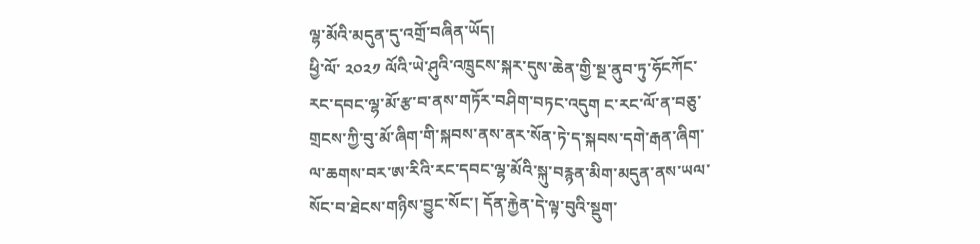ལྷ་མོའི་མདུན་དུ་འགྲོ་བཞིན་ཡོད།
ཕྱི་ལོ་ ༢༠༢༡ ལོའི་ཡེ་ཤུའི་འཁྲུངས་སྐར་དུས་ཆེན་གྱི་སྔ་ནུབ་ཏུ་ཧོངཀོང་རང་དབང་ལྷ་མོ་རྩ་བ་ནས་གཏོར་བཤིག་བཏང་འདུག ང་རང་ལོ་ན་བཅུ་གྲངས་ཀྱི་བུ་མོ་ཞིག་གི་སྐབས་ནས་ནར་སོན་ཏེ་ད་སྐབས་དགེ་རྒན་ཞིག་ལ་ཆགས་བར་ཨ་རིའི་རང་དབང་ལྷ་མོའི་སྐུ་བརྙན་མིག་མདུན་ནས་ཡལ་སོང་བ་ཐེངས་གཉིས་བྱུང་སོང་། དོན་རྐྱེན་དེ་ལྟ་བུའི་སྡུག་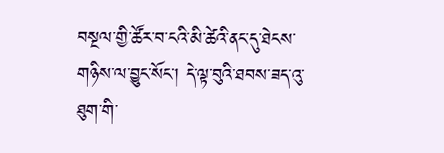བསྔལ་གྱི་ཚོར་བ་ངའི་མི་ཚེའི་ནང་དུ་ཐེངས་གཉིས་ལ་བྱུང་སོང་། དེ་ལྟ་བུའི་ཐབས་ཟད་འུ་ཐུག་གི་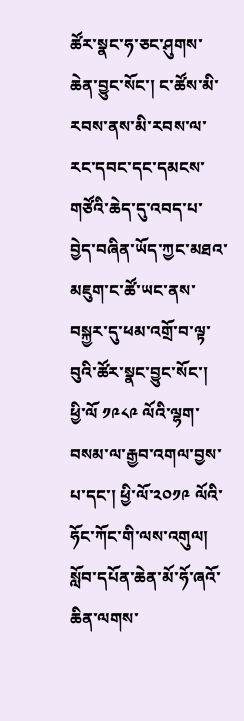ཚོར་སྣང་ཧ་ཅང་ཤུགས་ཆེན་བྱུང་སོང་། ང་ཚོས་མི་རབས་ནས་མི་རབས་ལ་རང་དབང་དང་དམངས་གཙོའི་ཆེད་དུ་འབད་པ་བྱེད་བཞིན་ཡོད་ཀྱང་མཐའ་མཇུག་ང་ཚོ་ཡང་ནས་བསྐྱར་དུ་ཕམ་འགྲོ་བ་ལྟ་བུའི་ཚོར་སྣང་བྱུང་སོང་།
ཕྱི་ལོ ༡༩༨༩ ལོའི་ལྷག་བསམ་ལ་རྒྱབ་འགལ་བྱས་པ་དང་། ཕྱི་ལོ་༢༠༡༩ ལོའི་ཧོང་ཀོང་གི་ལས་འགུལ།
སློབ་དཔོན་ཆེན་མོ་ཧོ་ཞའོ་ཆིན་ལགས་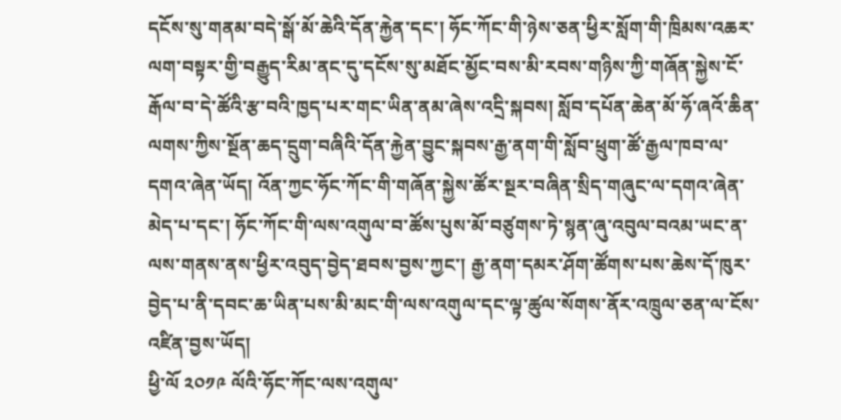དངོས་སུ་གནམ་བདེ་སྒོ་མོ་ཆེའི་དོན་རྐྱེན་དང་། ཧོང་ཀོང་གི་ཉེས་ཅན་ཕྱིར་སློག་གི་ཁྲིམས་འཆར་ལག་བསྟར་གྱི་བརྒྱུད་རིམ་ནང་དུ་དངོས་སུ་མཐོང་མྱོང་བས་མི་རབས་གཉིས་ཀྱི་གཞོན་སྐྱེས་ངོ་རྒོལ་བ་དེ་ཚོའི་རྩ་བའི་ཁྱད་པར་གང་ཡིན་ནམ་ཞེས་འདྲི་སྐབས། སློབ་དཔོན་ཆེན་མོ་ཧོ་ཞའོ་ཆིན་ལགས་ཀྱིས་སྔོན་ཆད་དྲུག་བཞིའི་དོན་རྐྱེན་བྱུང་སྐབས་རྒྱ་ནག་གི་སློབ་ཕྲུག་ཚོ་རྒྱལ་ཁབ་ལ་དགའ་ཞེན་ཡོད། འོན་ཀྱང་ཧོང་ཀོང་གི་གཞོན་སྐྱེས་ཚོར་སྔར་བཞིན་སྲིད་གཞུང་ལ་དགའ་ཞེན་མེད་པ་དང་། ཧོང་ཀོང་གི་ལས་འགུལ་བ་ཚོས་པུས་མོ་བཙུགས་ཏེ་སྙན་ཞུ་འབུལ་བའམ་ཡང་ན་ལས་གནས་ནས་ཕྱིར་འབུད་བྱེད་ཐབས་བྱས་ཀྱང་། རྒྱ་ནག་དམར་ཤོག་ཚོགས་པས་ཆེས་དོ་ཁུར་བྱེད་པ་ནི་དབང་ཆ་ཡིན་པས་མི་མང་གི་ལས་འགུལ་དང་ལྟ་ཚུལ་སོགས་ནོར་འཁྲུལ་ཅན་ལ་ངོས་འཛིན་བྱས་ཡོད།
ཕྱི་ལོ ༢༠༡༩ ལོའི་ཧོང་ཀོང་ལས་འགུལ་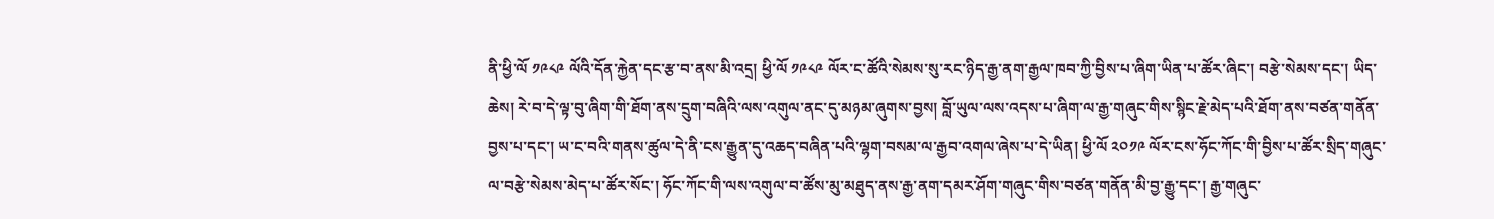ནི་ཕྱི་ལོ ༡༩༨༩ ལོའི་དོན་རྐྱེན་དང་རྩ་བ་ནས་མི་འདྲ། ཕྱི་ལོ ༡༩༨༩ ལོར་ང་ཚོའི་སེམས་སུ་རང་ཉིད་རྒྱ་ནག་རྒྱལ་ཁབ་ཀྱི་བྱིས་པ་ཞིག་ཡིན་པ་ཚོར་ཞིང་། བརྩེ་སེམས་དང་། ཡིད་ཆེས། རེ་བ་དེ་ལྟ་བུ་ཞིག་གི་ཐོག་ནས་དྲུག་བཞིའི་ལས་འགུལ་ནང་དུ་མཉམ་ཞུགས་བྱས། བློ་ཡུལ་ལས་འདས་པ་ཞིག་ལ་རྒྱ་གཞུང་གིས་སྙིང་རྗེ་མེད་པའི་ཐོག་ནས་བཙན་གནོན་བྱས་པ་དང་། ཡ་ང་བའི་གནས་ཚུལ་དེ་ནི་ངས་རྒྱུན་དུ་འཆད་བཞིན་པའི་ལྷག་བསམ་ལ་རྒྱབ་འགལ་ཞེས་པ་དེ་ཡིན། ཕྱི་ལོ ༢༠༡༩ ལོར་ངས་ཧོང་ཀོང་གི་བྱིས་པ་ཚོར་སྲིད་གཞུང་ལ་བརྩེ་སེམས་མེད་པ་ཚོར་སོང་། ཧོང་ཀོང་གི་ལས་འགུལ་བ་ཚོས་མུ་མཐུད་ནས་རྒྱ་ནག་དམར་ཤོག་གཞུང་གིས་བཙན་གནོན་མི་བྱ་རྒྱུ་དང་། རྒྱ་གཞུང་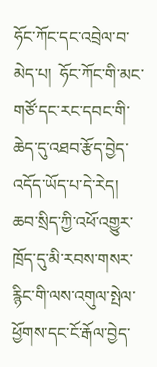ཧོང་ཀོང་དང་འབྲེལ་བ་མེད་པ།  ཧོང་ཀོང་གི་མང་གཙོ་དང་རང་དབང་གི་ཆེད་དུ་འཐབ་རྩོད་བྱེད་འདོད་ཡོད་པ་དེ་རེད།
ཆབ་སྲིད་ཀྱི་འཕོ་འགྱུར་ཁྲོད་དུ་མི་རབས་གསར་རྙིང་གི་ལས་འགུལ་སྤེལ་ཕྱོགས་དང་ངོ་རྒོལ་བྱེད་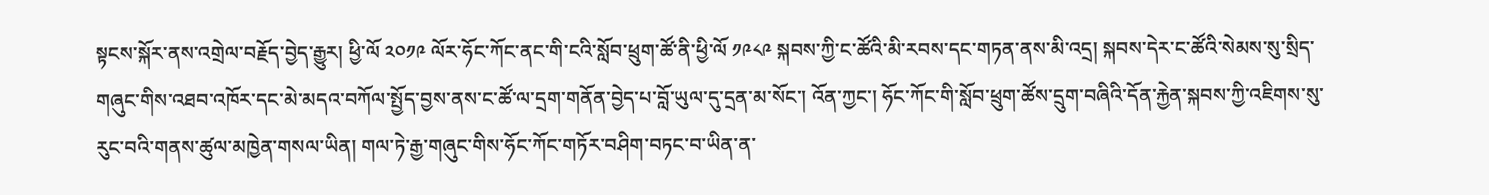སྟངས་སྐོར་ནས་འགྲེལ་བརྗོད་བྱེད་རྒྱུར། ཕྱི་ལོ ༢༠༡༩ ལོར་ཧོང་ཀོང་ནང་གི་ངའི་སློབ་ཕྲུག་ཚོ་ནི་ཕྱི་ལོ ༡༩༨༩ སྐབས་ཀྱི་ང་ཚོའི་མི་རབས་དང་གཏན་ནས་མི་འདྲ། སྐབས་དེར་ང་ཚོའི་སེམས་སུ་སྲིད་གཞུང་གིས་འཐབ་འཁོར་དང་མེ་མདའ་བཀོལ་སྤྱོད་བྱས་ནས་ང་ཚོ་ལ་དྲག་གནོན་བྱེད་པ་བློ་ཡུལ་དུ་དྲན་མ་སོང་། འོན་ཀྱང་། ཧོང་ཀོང་གི་སློབ་ཕྲུག་ཚོས་དྲུག་བཞིའི་དོན་རྐྱེན་སྐབས་ཀྱི་འཇིགས་སུ་རུང་བའི་གནས་ཚུལ་མཁྱེན་གསལ་ཡིན། གལ་ཏེ་རྒྱ་གཞུང་གིས་ཧོང་ཀོང་གཏོར་བཤིག་བཏང་བ་ཡིན་ན་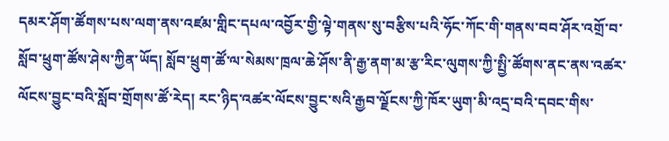དམར་ཤོག་ཚོགས་པས་ལག་ནས་འཛམ་གླིང་དཔལ་འབྱོར་གྱི་ལྟེ་གནས་སུ་བརྩིས་པའི་ཧོང་ཀོང་གི་གནས་བབ་ཤོར་འགྲོ་བ་སློབ་ཕྲུག་ཚོས་ཤེས་ཀྱིན་ཡོད། སློབ་ཕྲུག་ཚོ་ལ་སེམས་ཁྲལ་ཆེ་ཤོས་ནི་རྒྱ་ནག་མ་རྩ་རིང་ལུགས་ཀྱི་སྤྱི་ཚོགས་ནང་ནས་འཚར་ལོངས་བྱུང་བའི་སློབ་གྲོགས་ཚོ་རེད། རང་ཉིད་འཚར་ལོངས་བྱུང་སའི་རྒྱབ་ལྗོངས་ཀྱི་ཁོར་ཡུག་མི་འདྲ་བའི་དབང་གིས་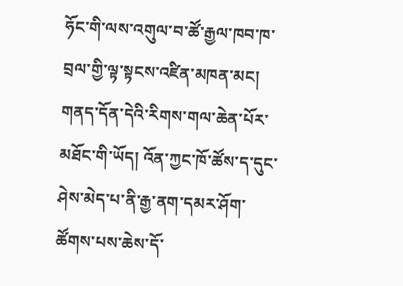ཧོང་གི་ལས་འགུལ་བ་ཚོ་རྒྱལ་ཁབ་ཁ་བྲལ་གྱི་ལྟ་སྟངས་འཛིན་མཁན་མང། གནད་དོན་དེའི་རིགས་གལ་ཆེན་པོར་མཐོང་གི་ཡོད། འོན་ཀྱང་ཁོ་ཚོས་ད་དུང་ཤེས་མེད་པ་ནི་རྒྱ་ནག་དམར་ཤོག་ཚོགས་པས་ཆེས་དོ་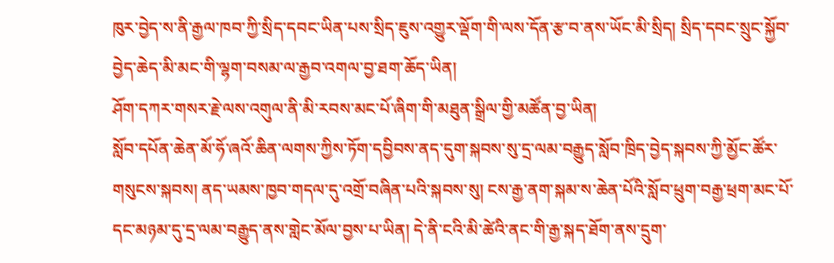ཁུར་བྱེད་ས་ནི་རྒྱལ་ཁབ་ཀྱི་སྲིད་དབང་ཡིན་པས་སྲིད་ཇུས་འགྱུར་ལྡོག་གི་ལས་དོན་རྩ་བ་ནས་ཡོང་མི་སྲིད། སྲིད་དབང་སྲུང་སྐྱོབ་བྱེད་ཆེད་མི་མང་གི་ལྷག་བསམ་ལ་རྒྱབ་འགལ་བྱ་ཐག་ཆོད་ཡིན།
ཤོག་དཀར་གསར་རྗེ་ལས་འགུལ་ནི་མི་རབས་མང་པོ་ཞིག་གི་མཐུན་སྒྲིལ་གྱི་མཚོན་བྱ་ཡིན།
སློབ་དཔོན་ཆེན་མོ་ཧོ་ཞའོ་ཆིན་ལགས་ཀྱིས་ཏོག་དབྱིབས་ནད་དུག་སྐབས་སུ་དྲ་ལམ་བརྒྱུད་སློབ་ཁྲིད་བྱེད་སྐབས་ཀྱི་མྱོང་ཚོར་གསུངས་སྐབས། ནད་ཡམས་ཁྱབ་གདལ་དུ་འགྲོ་བཞིན་པའི་སྐབས་སུ། ངས་རྒྱ་ནག་སྐམ་ས་ཆེན་པོའི་སློབ་ཕྲུག་བརྒྱ་ཕྲག་མང་པོ་དང་མཉམ་དུ་དྲ་ལམ་བརྒྱུད་ནས་གླེང་མོལ་བྱས་པ་ཡིན། དེ་ནི་ངའི་མི་ཚེའི་ནང་གི་རྒྱ་སྐད་ཐོག་ནས་དྲུག་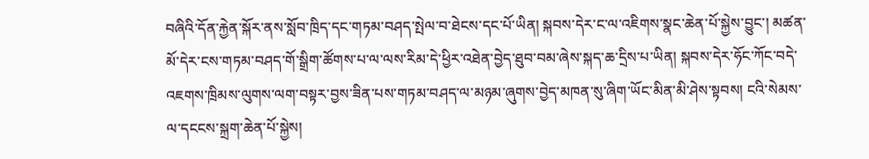བཞིའི་དོན་རྐྱེན་སྐོར་ནས་སློབ་ཁྲིད་དང་གཏམ་བཤད་སྤེལ་བ་ཐེངས་དང་པོ་ཡིན། སྐབས་དེར་ང་ལ་འཇིགས་སྣང་ཆེན་པོ་སྐྱེས་བྱུང་། མཚན་མོ་དེར་ངས་གཏམ་བཤད་གོ་སྒྲིག་ཚོགས་པ་ལ་ལས་རིམ་དེ་ཕྱིར་འཐེན་བྱེད་ཐུབ་བམ་ཞེས་སྐད་ཆ་དྲིས་པ་ཡིན། སྐབས་དེར་ཧོང་ཀོང་བདེ་འཇགས་ཁྲིམས་ལུགས་ལག་བསྟར་བྱས་ཟིན་པས་གཏམ་བཤད་ལ་མཉམ་ཞུགས་བྱེད་མཁན་སུ་ཞིག་ཡོང་མིན་མི་ཤེས་སྟབས། ངའི་སེམས་ལ་དངངས་སྐྲག་ཆེན་པོ་སྐྱེས།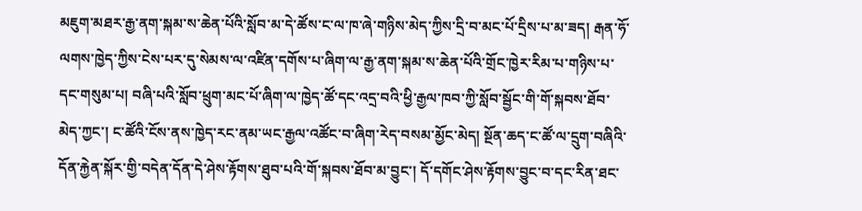མཇུག་མཐར་རྒྱ་ནག་སྐམ་ས་ཆེན་པོའི་སློབ་མ་དེ་ཚོས་ང་ལ་ཁ་ཞེ་གཉིས་མེད་ཀྱིས་དྲི་བ་མང་པོ་དྲིས་པ་མ་ཟད། རྒན་ཧོ་ལགས་ཁྱེད་ཀྱིས་ངེས་པར་དུ་སེམས་ལ་འཛིན་དགོས་པ་ཞིག་ལ་རྒྱ་ནག་སྐམ་ས་ཆེན་པོའི་གྲོང་ཁྱེར་རིམ་པ་གཉིས་པ་དང་གསུམ་པ། བཞི་པའི་སློབ་ཕྲུག་མང་པོ་ཞིག་ལ་ཁྱེད་ཚོ་དང་འདྲ་བའི་ཕྱི་རྒྱལ་ཁབ་ཀྱི་སློབ་སྦྱོང་གི་གོ་སྐབས་ཐོབ་མེད་ཀྱང་། ང་ཚོའི་ངོས་ནས་ཁྱེད་རང་ནམ་ཡང་རྒྱལ་འཚོང་བ་ཞིག་རེད་བསམ་མྱོང་མེད། སྔོན་ཆད་ང་ཚོ་ལ་དྲུག་བཞིའི་དོན་རྐྱེན་སྐོར་གྱི་བདེན་དོན་དེ་ཤེས་རྟོགས་ཐུབ་པའི་གོ་སྐབས་ཐོབ་མ་བྱུང་། དོ་དགོང་ཤེས་རྟོགས་བྱུང་བ་དང་རིན་ཐང་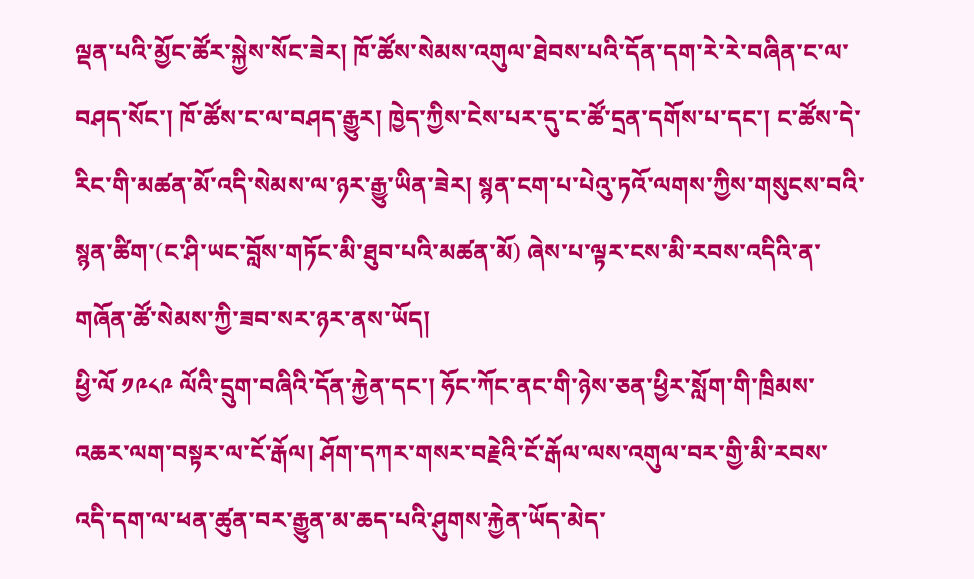ལྡན་པའི་མྱོང་ཚོར་སྐྱེས་སོང་ཟེར། ཁོ་ཚོས་སེམས་འགུལ་ཐེབས་པའི་དོན་དག་རེ་རེ་བཞིན་ང་ལ་བཤད་སོང་། ཁོ་ཚོས་ང་ལ་བཤད་རྒྱུར། ཁྱེད་ཀྱིས་ངེས་པར་དུ་ང་ཚོ་དྲན་དགོས་པ་དང་། ང་ཚོས་དེ་རིང་གི་མཚན་མོ་འདི་སེམས་ལ་ཉར་རྒྱུ་ཡིན་ཟེར། སྙན་ངག་པ་པེའུ་ཏའོ་ལགས་ཀྱིས་གསུངས་བའི་སྙན་ཚིག་(ང་ཤི་ཡང་བློས་གཏོང་མི་ཐུབ་པའི་མཚན་མོ) ཞེས་པ་ལྟར་ངས་མི་རབས་འདིའི་ན་གཞོན་ཚོ་སེམས་ཀྱི་ཟབ་སར་ཉར་ནས་ཡོད།
ཕྱི་ལོ ༡༩༨༩ ལོའི་དྲུག་བཞིའི་དོན་རྐྱེན་དང་། ཧོང་ཀོང་ནང་གི་ཉེས་ཅན་ཕྱིར་སློག་གི་ཁྲིམས་འཆར་ལག་བསྟར་ལ་ངོ་རྒོལ། ཤོག་དཀར་གསར་བརྗེའི་ངོ་རྒོལ་ལས་འགུལ་བར་གྱི་མི་རབས་འདི་དག་ལ་ཕན་ཚུན་བར་རྒྱུན་མ་ཆད་པའི་ཤུགས་རྐྱེན་ཡོད་མེད་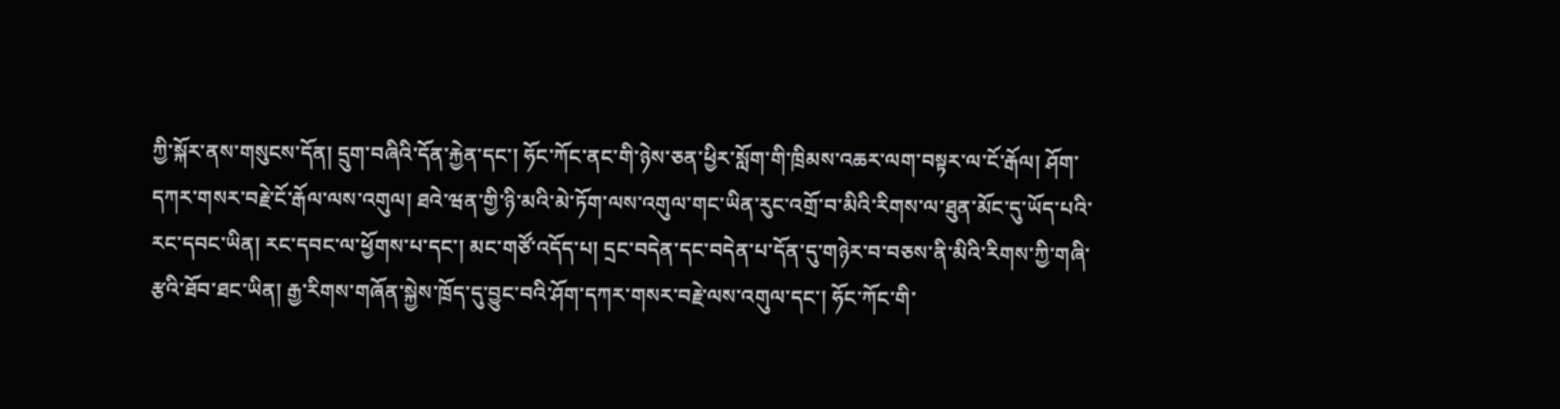ཀྱི་སྐོར་ནས་གསུངས་དོན། དྲུག་བཞིའི་དོན་རྐྱེན་དང་། ཧོང་ཀོང་ནང་གི་ཉེས་ཅན་ཕྱིར་སློག་གི་ཁྲིམས་འཆར་ལག་བསྟར་ལ་ངོ་རྒོལ། ཤོག་དཀར་གསར་བརྗེ་ངོ་རྒོལ་ལས་འགུལ། ཐའེ་ཝན་གྱི་ཉི་མའི་མེ་ཏོག་ལས་འགུལ་གང་ཡིན་རུང་འགྲོ་བ་མིའི་རིགས་ལ་ཐུན་མོང་དུ་ཡོད་པའི་རང་དབང་ཡིན། རང་དབང་ལ་ཕྱོགས་པ་དང་། མང་གཙོ་འདོད་པ། དྲང་བདེན་དང་བདེན་པ་དོན་དུ་གཉེར་བ་བཅས་ནི་མིའི་རིགས་ཀྱི་གཞི་རྩའི་ཐོབ་ཐང་ཡིན། རྒྱ་རིགས་གཞོན་སྐྱེས་ཁྲོད་དུ་བྱུང་བའི་ཤོག་དཀར་གསར་བརྗེ་ལས་འགུལ་དང་། ཧོང་ཀོང་གི་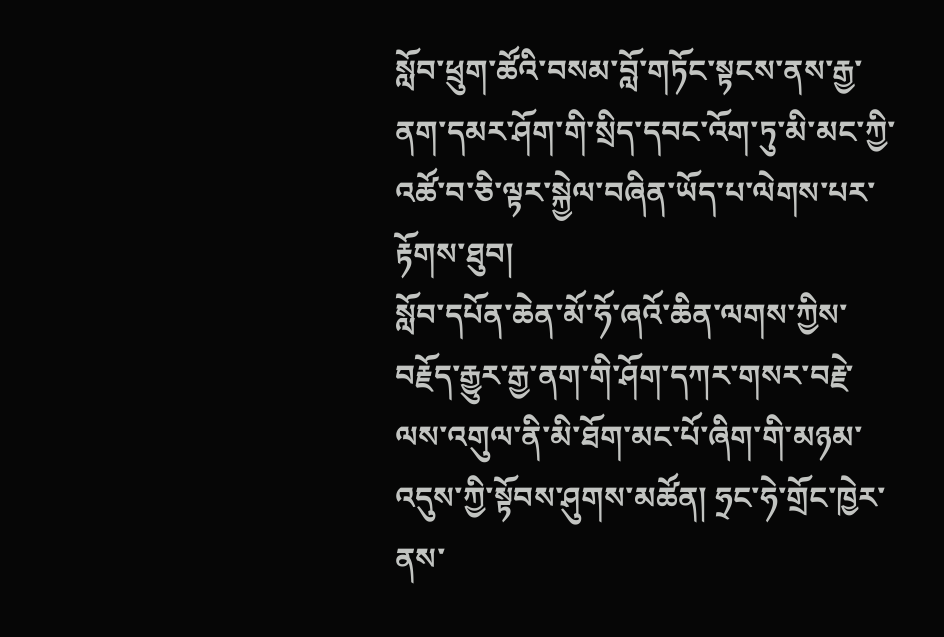སློབ་ཕྲུག་ཚོའི་བསམ་བློ་གཏོང་སྟངས་ནས་རྒྱ་ནག་དམར་ཤོག་གི་སྲིད་དབང་འོག་ཏུ་མི་མང་ཀྱི་འཚོ་བ་ཅི་ལྟར་སྐྱེལ་བཞིན་ཡོད་པ་ལེགས་པར་རྟོགས་ཐུབ།
སློབ་དཔོན་ཆེན་མོ་ཧོ་ཞའོ་ཆིན་ལགས་ཀྱིས་བརྗོད་རྒྱུར་རྒྱ་ནག་གི་ཤོག་དཀར་གསར་བརྗེ་ལས་འགུལ་ནི་མི་ཐོག་མང་པོ་ཞིག་གི་མཉམ་འདུས་ཀྱི་སྟོབས་ཤུགས་མཚོན། ཧྲང་ཧེ་གྲོང་ཁྱེར་ནས་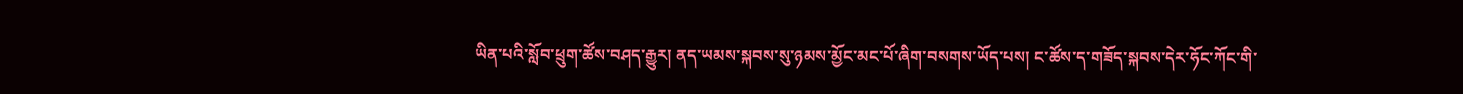ཡིན་པའི་སློབ་ཕྲུག་ཚོས་བཤད་རྒྱུར། ནད་ཡམས་སྐབས་སུ་ཉམས་མྱོང་མང་པོ་ཞིག་བསགས་ཡོད་པས། ང་ཚོས་ད་གཟོད་སྐབས་དེར་ཧོང་ཀོང་གི་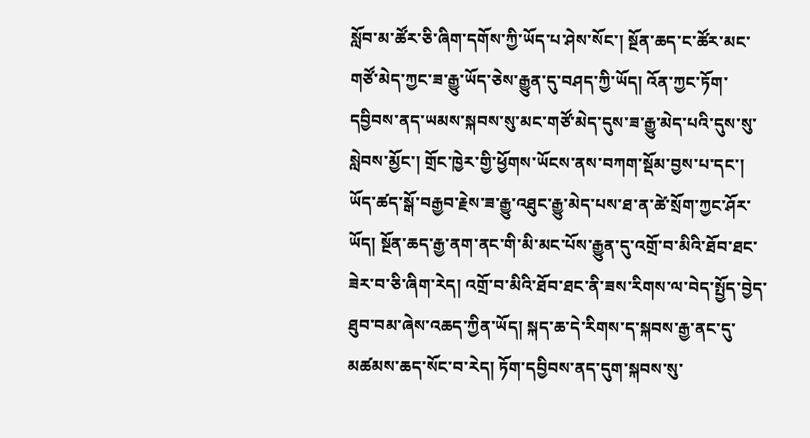སློབ་མ་ཚོར་ཅི་ཞིག་དགོས་ཀྱི་ཡོད་པ་ཤེས་སོང་། སྔོན་ཆད་ང་ཚོར་མང་གཙོ་མེད་ཀྱང་ཟ་རྒྱུ་ཡོད་ཅེས་རྒྱུན་དུ་བཤད་ཀྱི་ཡོད། འོན་ཀྱང་ཏོག་དབྱིབས་ནད་ཡམས་སྐབས་སུ་མང་གཙོ་མེད་དུས་ཟ་རྒྱུ་མེད་པའི་དུས་སུ་སླེབས་མྱོང་། གྲོང་ཁྱེར་གྱི་ཕྱོགས་ཡོངས་ནས་བཀག་སྡོམ་བྱས་པ་དང་། ཡོད་ཚད་སྒོ་བརྒྱབ་རྗེས་ཟ་རྒྱུ་འཐུང་རྒྱུ་མེད་པས་ཐ་ན་ཚེ་སྲོག་ཀྱང་ཤོར་ཡོད། སྔོན་ཆད་རྒྱ་ནག་ནང་གི་མི་མང་པོས་རྒྱུན་དུ་འགྲོ་བ་མིའི་ཐོབ་ཐང་ཟེར་བ་ཅི་ཞིག་རེད། འགྲོ་བ་མིའི་ཐོབ་ཐང་ནི་ཟས་རིགས་ལ་བེད་སྤྱོད་བྱེད་ཐུབ་བམ་ཞེས་འཆད་ཀྱིན་ཡོད། སྐད་ཆ་དེ་རིགས་ད་སྐབས་རྒྱ་ནང་དུ་མཚམས་ཆད་སོང་བ་རེད། ཏོག་དབྱིབས་ནད་དུག་སྐབས་སུ་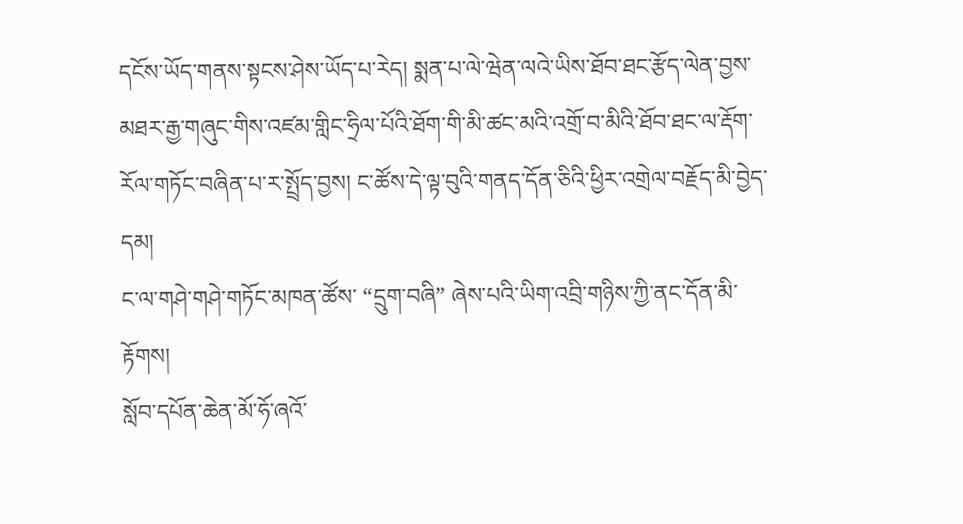དངོས་ཡོད་གནས་སྟངས་ཤེས་ཡོད་པ་རེད། སྨན་པ་ལེ་ཝེན་ལའེ་ཡིས་ཐོབ་ཐང་རྩོད་ལེན་བྱས་མཐར་རྒྱ་གཞུང་གིས་འཛམ་གླིང་ཧྲིལ་པོའི་ཐོག་གི་མི་ཚང་མའི་འགྲོ་བ་མིའི་ཐོབ་ཐང་ལ་རྡོག་རོལ་གཏོང་བཞིན་པ་ར་སྤྲོད་བྱས། ང་ཚོས་དེ་ལྟ་བུའི་གནད་དོན་ཅིའི་ཕྱིར་འགྲེལ་བརྗོད་མི་བྱེད་དམ།
ང་ལ་གཤེ་གཤེ་གཏོང་མཁན་ཚོས་ “དྲུག་བཞི” ཞེས་པའི་ཡིག་འབྲི་གཉིས་ཀྱི་ནང་དོན་མི་རྟོགས།
སློབ་དཔོན་ཆེན་མོ་ཧོ་ཞའོ་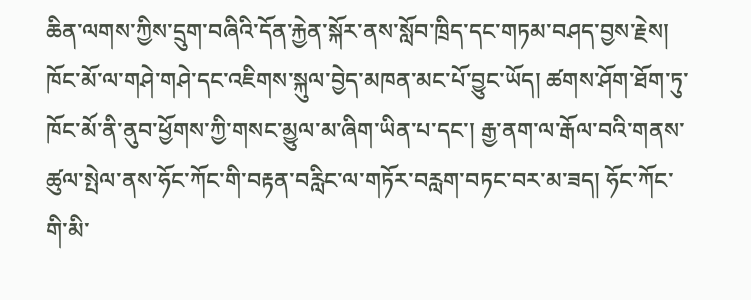ཆིན་ལགས་ཀྱིས་དྲུག་བཞིའི་དོན་རྐྱེན་སྐོར་ནས་སློབ་ཁྲིད་དང་གཏམ་བཤད་བྱས་རྗེས། ཁོང་མོ་ལ་གཤེ་གཤེ་དང་འཇིགས་སྐུལ་བྱེད་མཁན་མང་པོ་བྱུང་ཡོད། ཚགས་ཤོག་ཐོག་ཏུ་ཁོང་མོ་ནི་ནུབ་ཕྱོགས་ཀྱི་གསང་མྱུལ་མ་ཞིག་ཡིན་པ་དང་། རྒྱ་ནག་ལ་རྒོལ་བའི་གནས་ཚུལ་སྤེལ་ནས་ཧོང་ཀོང་གི་བརྟན་བརླིང་ལ་གཏོར་བརླག་བཏང་བར་མ་ཟད། ཧོང་ཀོང་གི་མི་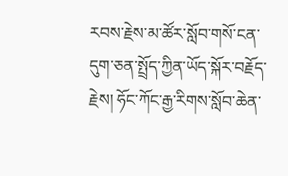རབས་རྗེས་མ་ཚོར་སློབ་གསོ་ངན་དུག་ཅན་སྤྲོད་ཀྱིན་ཡོད་སྐོར་བརྗོད་རྗེས། ཧོང་ཀོང་རྒྱ་རིགས་སློབ་ཆེན་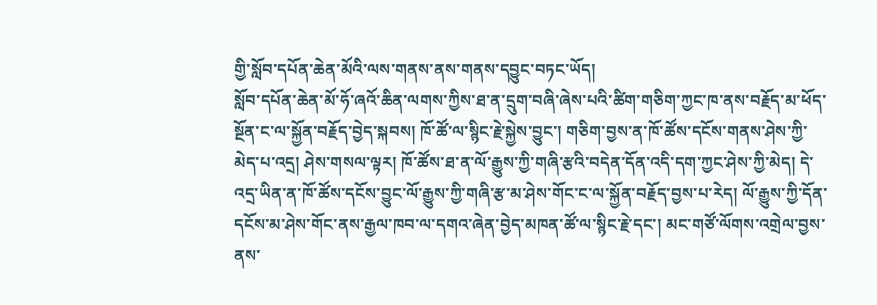གྱི་སློབ་དཔོན་ཆེན་མོའི་ལས་གནས་ནས་གནས་དབྱུང་བཏང་ཡོད།
སློབ་དཔོན་ཆེན་མོ་ཧོ་ཞའོ་ཆིན་ལགས་ཀྱིས་ཐ་ན་དྲུག་བཞི་ཞེས་པའི་ཚིག་གཅིག་ཀྱང་ཁ་ནས་བརྗོད་མ་ཕོད་སྔོན་ང་ལ་སྐྱོན་བརྗོད་བྱེད་སྐབས། ཁོ་ཚོ་ལ་སྙིང་རྗེ་སྐྱེས་བྱུང་། གཅིག་བྱས་ན་ཁོ་ཚོས་དངོས་གནས་ཤེས་ཀྱི་མེད་པ་འདྲ། ཤེས་གསལ་ལྟར། ཁོ་ཚོས་ཐ་ན་ལོ་རྒྱུས་ཀྱི་གཞི་རྩའི་བདེན་དོན་འདི་དག་ཀྱང་ཤེས་ཀྱི་མེད། དེ་འདྲ་ཡིན་ན་ཁོ་ཚོས་དངོས་བྱུང་ལོ་རྒྱུས་ཀྱི་གཞི་རྩ་མ་ཤེས་གོང་ང་ལ་སྐྱོན་བརྗོད་བྱས་པ་རེད། ལོ་རྒྱུས་ཀྱི་དོན་དངོས་མ་ཤེས་གོང་ནས་རྒྱལ་ཁབ་ལ་དགའ་ཞེན་བྱེད་མཁན་ཚོ་ལ་སྙིང་རྗེ་དང་། མང་གཙོ་ལོགས་འགྲེལ་བྱས་ནས་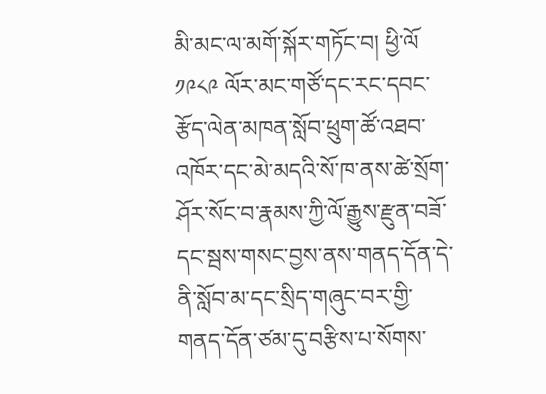མི་མང་ལ་མགོ་སྐོར་གཏོང་བ། ཕྱི་ལོ ༡༩༨༩ ལོར་མང་གཙོ་དང་རང་དབང་རྩོད་ལེན་མཁན་སློབ་ཕྲུག་ཚོ་འཐབ་འཁོར་དང་མེ་མདའི་སོ་ཁ་ནས་ཚེ་སྲོག་ཤོར་སོང་བ་རྣམས་ཀྱི་ལོ་རྒྱུས་རྫུན་བཟོ་དང་སྦས་གསང་བྱས་ནས་གནད་དོན་དེ་ནི་སློབ་མ་དང་སྲིད་གཞུང་བར་གྱི་གནད་དོན་ཙམ་དུ་བརྩིས་པ་སོགས་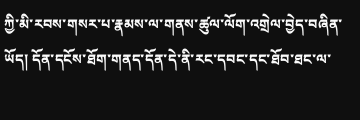ཀྱི་མི་རབས་གསར་པ་རྣམས་ལ་གནས་ཚུལ་ལོག་འགྲེལ་བྱེད་བཞིན་ཡོད། དོན་དངོས་ཐོག་གནད་དོན་དེ་ནི་རང་དབང་དང་ཐོབ་ཐང་ལ་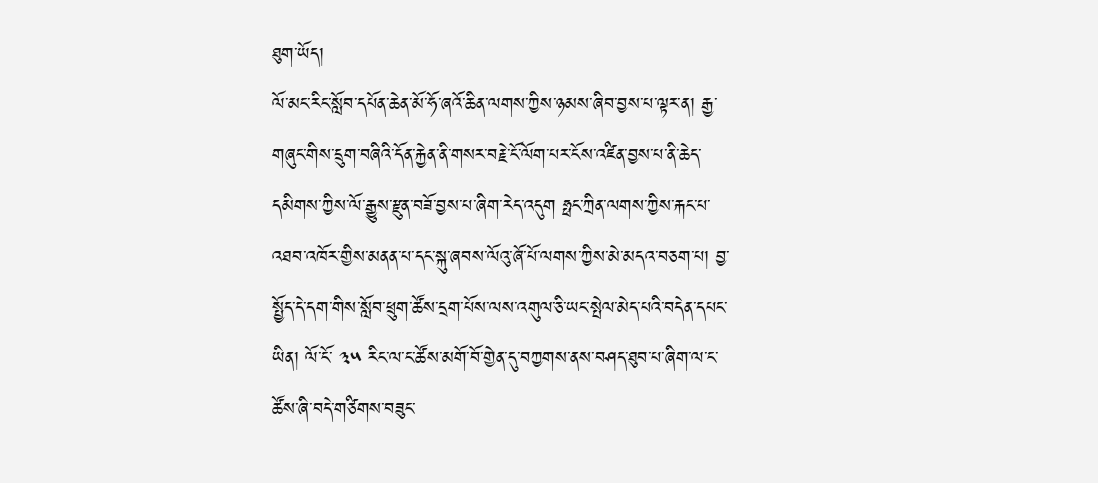ཐུག་ཡོད།
ལོ་མང་རིང་སློབ་དཔོན་ཆེན་མོ་ཧོ་ཞའོ་ཆིན་ལགས་ཀྱིས་ཉམས་ཞིབ་བྱས་པ་ལྟར་ན། རྒྱ་གཞུང་གིས་དྲུག་བཞིའི་དོན་རྐྱེན་ནི་གསར་བརྗེ་ངོ་ལོག་པར་ངོས་འཛིན་བྱས་པ་ནི་ཆེད་དམིགས་ཀྱིས་ལོ་རྒྱུས་རྫུན་བཟོ་བྱས་པ་ཞིག་རེད་འདུག ཧྥང་ཀྲིན་ལགས་ཀྱིས་རྐང་པ་འཐབ་འཁོར་གྱིས་མནན་པ་དང་སྐུ་ཞབས་ལོའུ་ཞོ་པོ་ལགས་ཀྱིས་མེ་མདའ་བཅག་པ། བྱ་སྤྱོད་དེ་དག་གིས་སློབ་ཕྲུག་ཚོས་དྲག་པོས་ལས་འགུལ་ཅི་ཡང་སྤེལ་མེད་པའི་བདེན་དཔང་ཡིན། ལོ་ངོ་ ༣༥ རིང་ལ་ང་ཚོས་མགོ་བོ་གྱེན་དུ་བཀྱགས་ནས་བཤད་ཐུབ་པ་ཞིག་ལ་ང་ཚོས་ཞི་བདེ་གཙིགས་བཟུང་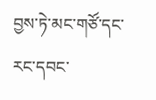བྱས་ཏེ་མང་གཙོ་དང་རང་དབང་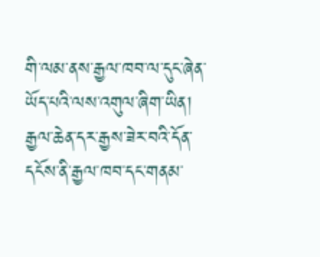གི་ལམ་ནས་རྒྱལ་ཁབ་ལ་དུང་ཞེན་ཡོད་པའི་ལས་འགུལ་ཞིག་ཡིན།
རྒྱལ་ཆེན་དར་རྒྱས་ཟེར་བའི་དོན་དངོས་ནི་རྒྱལ་ཁབ་དང་གནམ་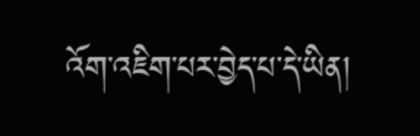འོག་འཇིག་པར་བྱེད་པ་དེ་ཡིན།